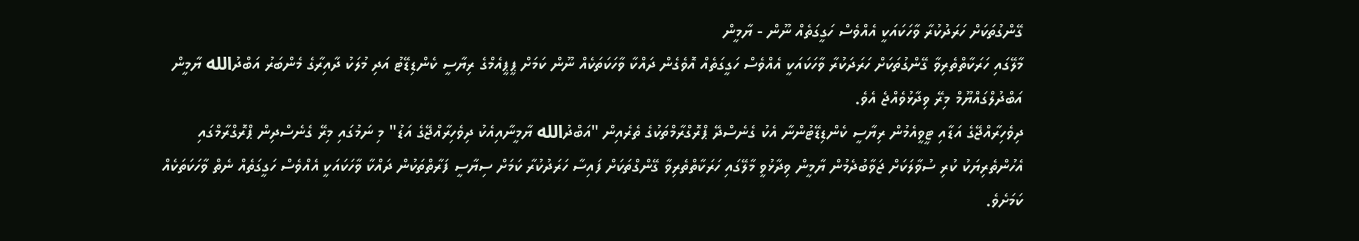ގޭންގުތަކަށް ހަރަދުކުރާ ވާހަކައަކީ އެއްވެސް ހަގީގަތެއް ނޫން - ޔާމީން
މާލޭގައި ހަރަކާތްތެރިވާ ގޭންގުތަކަށް ހަރަދަކުރާ ވާހަކައަކީ އެއްވެސް ހަގީގަތެއް އޮވެގެން ދައްކާ ވާހަކަތަކެއް ނޫން ކަމަށް ޕީޕީއެމްގެ ރިޔާސީ ކެންޑިޑޭޓު އަދި މުލަކު ދާއިރާގެ މެންބަރު އަބްދުالله ޔާމީން އަބްދުލްގައްޔޫމް މިރޭ ވިދާޅުވެއްޖެ އެވެ.
ދިވެހިރާއްޖޭގެ އަޑާއި ޓީވީއެމުން ރިޔާސީ ކެންޑިޑޭޓުންނާ އެކު ގެނެސްދޭ ޕްރޮގްރާމްތަކުގެ ތެރެއިން "އަބްދުالله ޔާމީނާއިއެކު ދިވެހިރާއްޖޭގެ އަޑު" މި ނަމުގައި މިރޭ ގެނެސްދިން ޕްރޮގްރާމްގައި އެހުންތެރިޔަކު ކުރި ސުވާލަކަށް ޖަވާބުދެމުން ޔާމީން ވިދާޅުވީ މާލޭގައި ހަރަކާތްތެރިވާ ގޭންގްތަކަށް ފައިސާ ހަރަދުކުރާ ކަމަށް ސިޔާސީ ފަރާތްތަކުން ދައްކާ ވާހަކައަކީ އެއްވެސް ހަގީގަތެއް ނެތް ވާހަކަތަކެއް ކަމަށެވެ.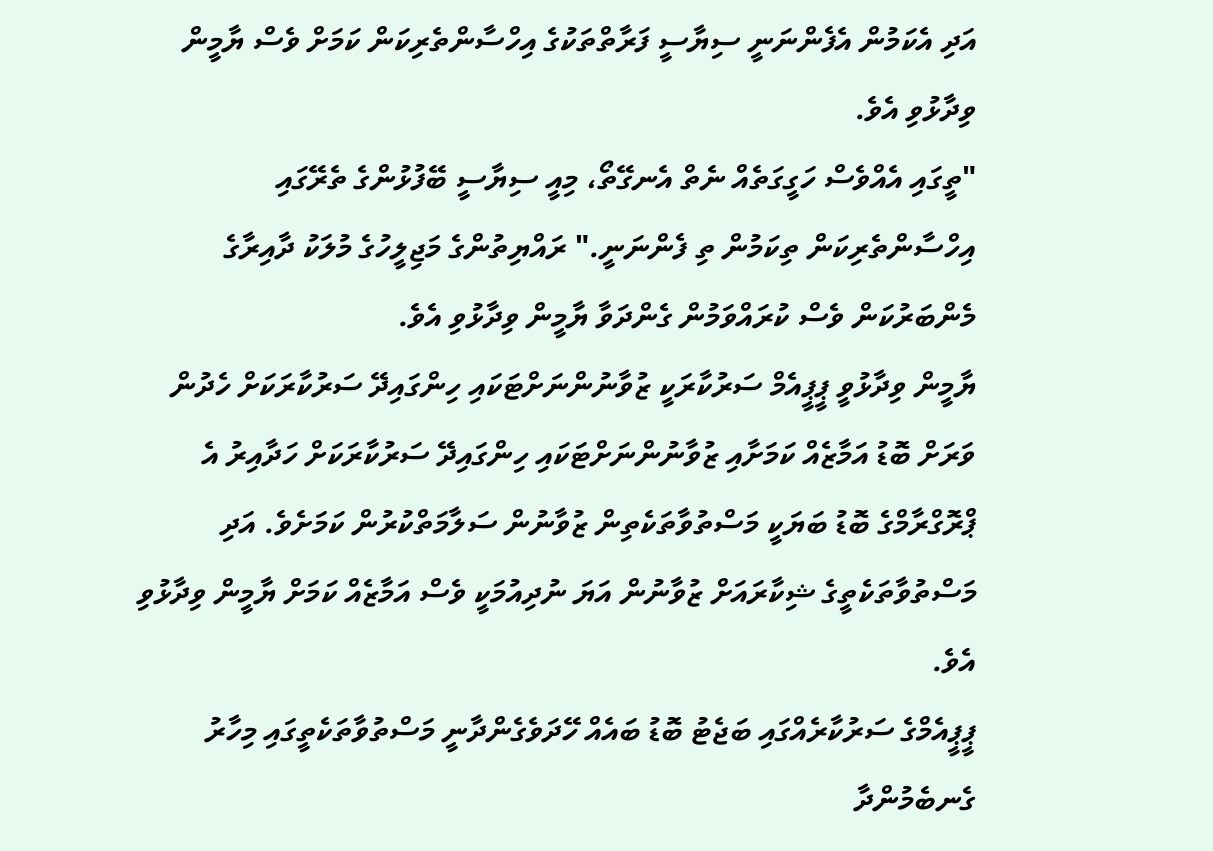އަދި އެކަމުން އެފެންނަނީ ސިޔާސީ ފަރާތްތަކުގެ އިހްސާންތެރިކަން ކަމަށް ވެސް ޔާމީން ވިދާޅުވި އެވެ.
"ތީގައި އެއްވެސް ހަގީގަތެއް ނެތް އެނގޭތޯ، މިއީ ސިޔާސީ ބޭފުޅުންގެ ތެރޭގައި އިހްސާންތެރިކަން ތިކަމުން ތި ފެންނަނީ." ރައްޔިތުންގެ މަޖިލީހުގެ މުލަކު ދާއިރާގެ މެންބަރުކަން ވެސް ކުރައްވަމުން ގެންދަވާ ޔާމީން ވިދާޅުވި އެވެ.
ޔާމީން ވިދާޅުވީ ޕީޕީއެމް ސަރުކާރަކީ ޒުވާނުންނަށްޓަކައި ހިންގައިދޭ ސަރުކާރަކަށް ހެދުން ވަރަށް ބޮޑު އަމާޒެއް ކަމަށާއި ޒުވާނުންނަށްޓަކައި ހިންގައިދޭ ސަރުކާރަކަށް ހަދާއިރު އެ ޕްރޮގްރާމްގެ ބޮޑު ބަޔަކީ މަސްތުވާތަކެތިން ޒުވާނުން ސަލާމަތްކުރުން ކަމަށެވެ. އަދި މަސްތުވާތަކެތީގެ ޝިކާރައަށް ޒުވާނުން އަޔަ ނުދިއުމަކީ ވެސް އަމާޒެއް ކަމަށް ޔާމީން ވިދާޅުވި އެވެ.
ޕީޕީއެމްގެ ސަރުކާރެއްގައި ބަޖެޓު ބޮޑު ބައެއް ހޭދަވެގެންދާނީ މަސްތުވާތަކެތީގައި މިހާރު ގެނބެމުންދާ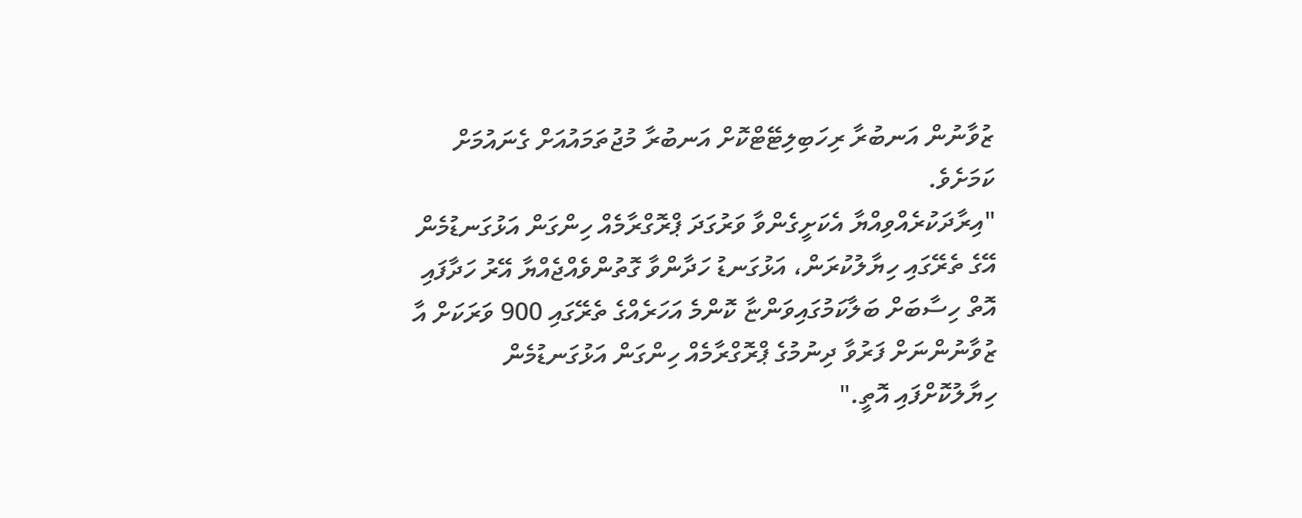ޒުވާނުން އަނބުރާ ރިހަބިލިޓޭޓްކޮށް އަނބުރާ މުޖުތަމައުއަށް ގެނައުމަށް ކަމަށެވެ.
"އިރާދަކުރެއްވިއްޔާ އެކަށީގެންވާ ވަރުގަދަ ޕްރޮގްރާމެއް ހިންގަން އަޅުގަނޑުމެން އޭގެ ތެރޭގައި ހިޔާލުކުރަން، އަޅުގަނޑު ހަދާންވާ ގޮތުންވެއްޖެއްޔާ އޭރު ހަދާފައި އޮތް ހިސާބަށް ބަލާކަމުގައިވަންޏާ ކޮންމެ އަހަރެއްގެ ތެރޭގައި 900 ވަރަކަށް އާ ޒުވާނުންނަށް ފަރުވާ ދިނުމުގެ ޕްރޮގްރާމެއް ހިންގަން އަޅުގަނޑުމެން ހިޔާލުކޮށްފައި އޮތީ."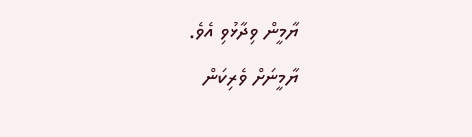ޔާމީން ވިދާޅުވި އެވެ.
ޔާމީނަށް ވެރިކަން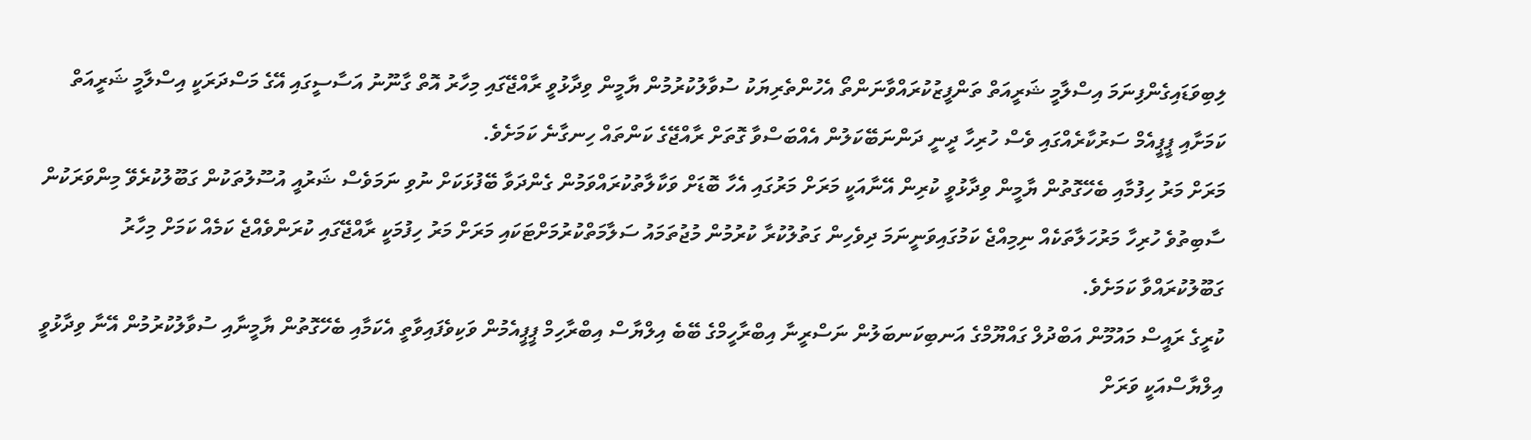ލިބިވަޑައިގެންފިނަމަ އިސްލާމީ ޝަރީއަތް ތަންފީޒުކުރައްވާނަންތޯ އެހުންތެރިޔަކު ސުވާލުކުރުމުން ޔާމީން ވިދާޅުވީ ރާއްޖޭގައި މިހާރު އޮތް ގާނޫނު އަސާސީގައި އޭގެ މަސްދަރަކީ އިސްލާމީ ޝަރީއަތް ކަމަށާއި ޕީޕީއެމް ސަރުކާރެއްގައި ވެސް ހުރިހާ ދީނީ ދަންނަބޭކަލުން އެއްބަސްވާ ގޮތަށް ރާއްޖޭގެ ކަންތައް ހިނގާނެ ކަމަށެވެ.
މަރަށް މަރު ހިފުމާއި ބެހޭގޮތުން ޔާމީން ވިދާޅުވީ ކުރިން އޭނާއަކީ މަރަށް މަރުގައި އެހާ ބޮޑަށް ވަކާލާތުކުރައްވަމުން ގެންދަވާ ބޭފުޅަކަށް ނުވި ނަމަވެސް ޝަރުއީ އުސޫލުތަކުން ގަބޫލުކުރެވޭ މިންވަރަކުން ސާބިތުވެ ހުރިހާ މަރުހަލާތަކެއް ނިމިއްޖެ ކަމުގައިވަނީނަމަ ދިވެހިން ގަތުލުކުރާ ކުރުމުން މުޖުތަމައު ސަލާމަތްކުރުމަށްޓަކައި މަރަށް މަރު ހިފުމަކީ ރާއްޖޭގައި ކުރަންވެއްޖެ ކަމެއް ކަމަށް މިހާރު ގަބޫލުކުރައްވާ ކަމަށެވެ.
ކުރީގެ ރައީސް މައުމޫން އަބްދުލް ގައްޔޫމްގެ އަނބިކަނބަލުން ނަސްރީނާ އިބްރާހީމްގެ ބޭބެ އިލްޔާސް އިބްރާހިމް ޕީޕީއެމުން ވަކިވެފައިވާތީ އެކަމާއި ބެހޭގޮތުން ޔާމީނާއި ސުވާލުކުރުމުން އޭނާ ވިދާޅުވީ އިލްޔާސްއަކީ ވަރަށް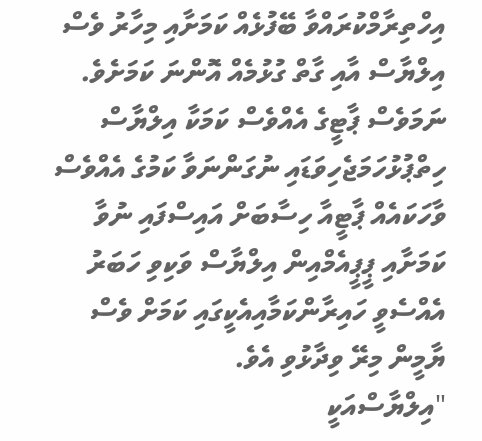އިހްތިރާމްކުރައްވާ ބޭފުޅެއް ކަމަށާއި މިހާރު ވެސް އިލްޔާސް އާއި ގާތް ގުޅުމެއް އޮންނަ ކަމަށެވެ.
ނަމަވެސް ޕާޓީގެ އެއްވެސް ކަމަކާ އިލްޔާސް ހިތްޕުޅުހަމަޖެހިވަޑައި ނުގަންނަވާ ކަމުގެ އެއްވެސް ވާހަކައެއް ޕާޓީއާ ހިސާބަށް އައިސްފައި ނުވާ ކަމަށާއި ޕީޕީއެމްއިން އިލްޔާސް ވަކިވި ހަބަރު އެއްސެވީ ހައިރާންކަމާއިއެކީގައި ކަމަށް ވެސް ޔާމީން މިރޭ ވިދާޅުވި އެވެ.
"އިލްޔާސްއަކީ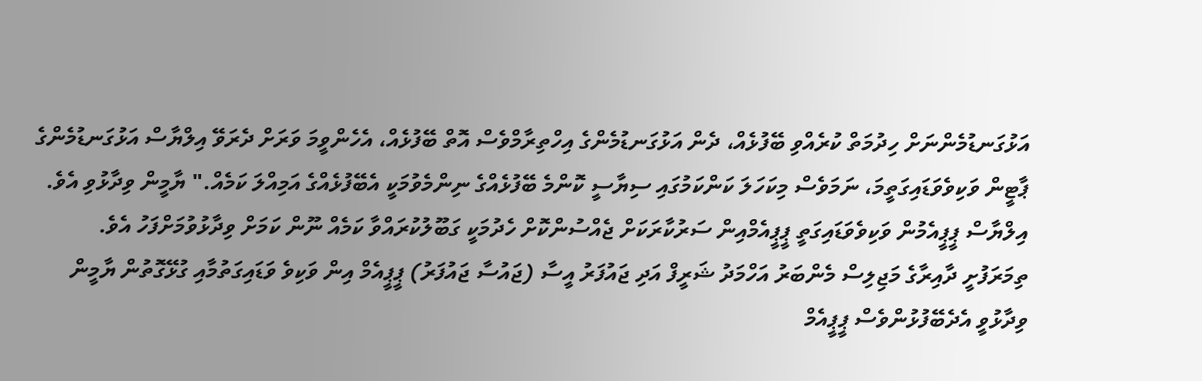އަޅުގަނޑުމެންނަށް ހިދުމަތް ކުރެއްވި ބޭފުޅެއް، ދެން އަޅުގަނޑުމެންގެ އިހްތިރާމްވެސް އޮތް ބޭފުޅެއް، އެހެންވީމަ ވަރަށް ދެރަވޭ އިލްޔާސް އަޅުގަނޑުމެންގެ ޕާޓީން ވަކިވެވަޑައިގަތީމަ، ނަމަވެސް މިކަހަލަ ކަންކަމުގައި ސިޔާސީ ކޮންމެ ބޭފުޅެއްގެ ނިންމެވުމަކީ އެބޭފުޅެއްގެ އަމިއްލަ ކަމެއް." ޔާމީން ވިދާޅުވި އެވެ.
އިލްޔާސް ޕީޕީއެމުން ވަކިވެވަޑައިގަތީ ޕީޕީއެމްއިން ސަރުކާރަކަށް ޖެއްސުންކޮށް ހެދުމަކީ ގަބޫލުކުރައްވާ ކަމެއް ނޫން ކަމަށް ވިދާޅުވުމަށްފަހު އެވެ.
ތިމަރަފުށީ ދާއިރާގެ މަޖިލިސް މެންބަރު އަހްމަދު ޝަރީފް އަދި ޖައުފަރު އީސާ (ޖައުސާ ޖައުފަރު) ޕީޕީއެމް އިން ވަކިވެ ވަޑައިގަތުމާއި ގުޅޭގޮތުން ޔާމީން ވިދާޅުވީ އެދެބޭފުޅުންވެސް ޕީޕީއެމް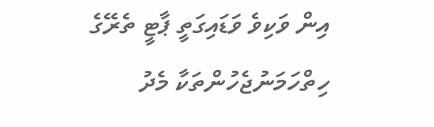އިން ވަކިވެ ވަޑައިގަތީ ޕާޓީ ތެރޭގެ ހިތްހަމަނުޖެހުންތަކާ މެދު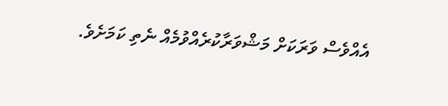އެއްވެސް ވަރަކަށް މަޝްވަރާކުރެއްވުމެއް ނެތި ކަމަށެވެ.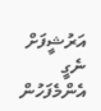އަރުޝީފަށް ނެގީ
އެންމެފަހުން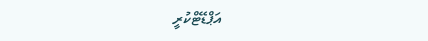އަޕްޑޭޓްކުރީ